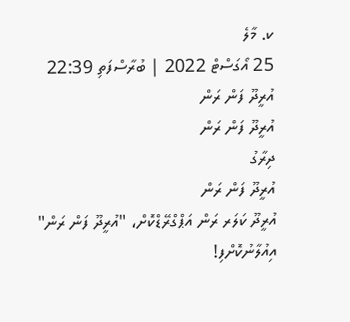ކ. މާލެ
25 އޯގަސްޓް 2022 | ބުރާސްފަތި 22:39
އުރީދޫ ފަން ރަން
އުރީދޫ ފަން ރަން
ދިރާގު
އުރީދޫ ފަން ރަން
އުރީދޫ ކަލަރ ރަން އަޕްގްރޭޑްކޮށް، "އުރީދޫ ފަން ރަން" އިއުލާނުކޮށްފި!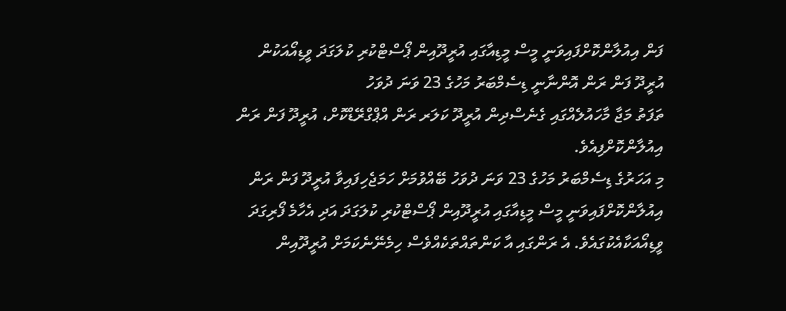ފަން އިއުލާންކޮށްފައިވަނީ މީސް މީޑިއާގައި އުރީދޫއިން ޕޯސްޓްކުރި ކުލަގަދަ ވީޑިއޯއަކުން
އުރީދޫ ފަން ރަން އޮންނާނީ ޑިސެމްބަރު މަހުގެ 23 ވަނަ ދުވަހު
ތަފަތު މަޖާ މާހައުލެއްގައި ގެނެސްދިން އުރީދޫ ކަލަރ ރަން އްޕްގްރޭޑްކޮށް، އުރީދޫ ފަން ރަން އިއުލާންކޮށްފިއެވެ.
މި އަހަރުގެ ޑިސެމްބަރު މަހުގެ 23 ވަނަ ދުވަހު ބޭއްވުމަށް ހަމަޖެހިފައިވާ އުރީދޫ ފަން ރަން އިއުލާންކޮށްފައިވަނީ މީސް މީޑިއާގައި އުރީދޫއިން ޕޯސްޓްކުރި ކުލަގަދަ އަދި އެހާމެ ފޯރިގަދަ ވީޑިއޯއަކާއެކުގައެވެ. އެ ރަންގައި އާ ކަންތައްތަކެއްވެސް ހިމެނޭނެކަމަށް އުރީދޫއިން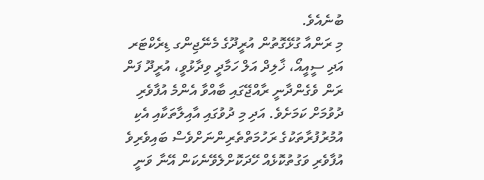ބުނެއެވެ.
މި ރަންއާ ގުޅޭގޮތުން އުރީދޫގެ މެނޭޖިންގ ޑިރެކްޓަރ އަދި ސީއީއޯ، ޚާލިދް އަލް ހަމާދީ ވިދާޅުވީ، އުރީދޫ ފަން ރަން ވެގެންދާނީ ރާއްޖޭގައި ބާއްވާ އެންމެ އުފާވެރި ދުވުމަށް ކަމަށެވެ. އަދި މި ދުވުގައި އާއިލާތަކާއި އެކި އުމުރުފުރާތަކުގެ ރަހުމަތްތެރިންނަށްވެސް ބައިވެރިވެ އުފާވެރި ވަގުތުކޮޅެއް ހޭދަކޮށްލެވޭނެކަން އޭނާ ވަނީ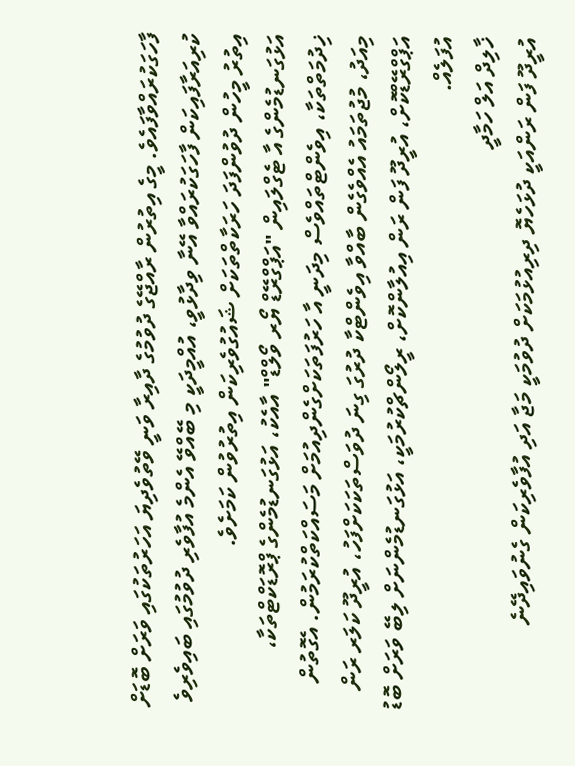ފާހަގަކުރައްވާފައެވެ. މީގެ އިތުރުން ރާއްޖޭގެ ދުވުމުގެ ދާއިރާ ވަނީ ވޭތުވެދިޔަ އަހަރުތަކުގައި ވަރަށް ބޮޑަށް ކުރިއަރާފައިކަން ފާހަގަކުރައްވާ އޭނާ ވިދާޅުވީ، އުއްމީދަކީ މި ބޭއްވޭ އެންމެ އުފާވެރި ދުވުމުގައި ބައިވެރިވެ އިތުރު މީހުން ދުވުންފަދަ ހަރަކާތްތަކަށް ޝައުގުވެރިކަން އިތުރުވުން ކަމަށެވެ.
އަޅުގަނޑުމެންގެ އާ ޓެގްލައިން "އަޕްގްރޭޑް ޔޯރ ވޯލްޑް" އާއެކު، އަޅުގަނޑުމެންގެ ޕްރޮޑަކްޓްތަކާ، ޚިދުމަތްތަކާ، އިވެންޓްތައްވެސް މިދަނީ އާ ހަރުފަތަކަށްގެންދިއުމަށް މަސައްކަތްކުރަމުން. އެގޮތުން މިއަދު، މުޖުތަމައު އެއްވެގެން ބާއްވާ އިވެންޓްކާ ދުރުގަ ގިނަ ދުވަސްތަކަކަށްފަހު، އުރީދޫ ކަލަރ ރަން އަޕްގްރޭޑްކޮށް، އުރީދޫ ފަން ރަން އިއުލާންކޮށް، ރީލޯންޗްކުރުމަކީ، އަޅުގަނޑުމެންނަށް ލިބޭ ވަރަށް ބޮޑު އުފަލެއް.
ޚާލިދް އަލް ހަމާދީ
އުރީދޫ ފަން ރަންއަކީ ދުޅަހެޔޮ ދިރިއުޅުމަކަށް ދުވުމަކީ މަޖާ އަދި އުފާވެރިކަން ގެނުވައިދޭނެ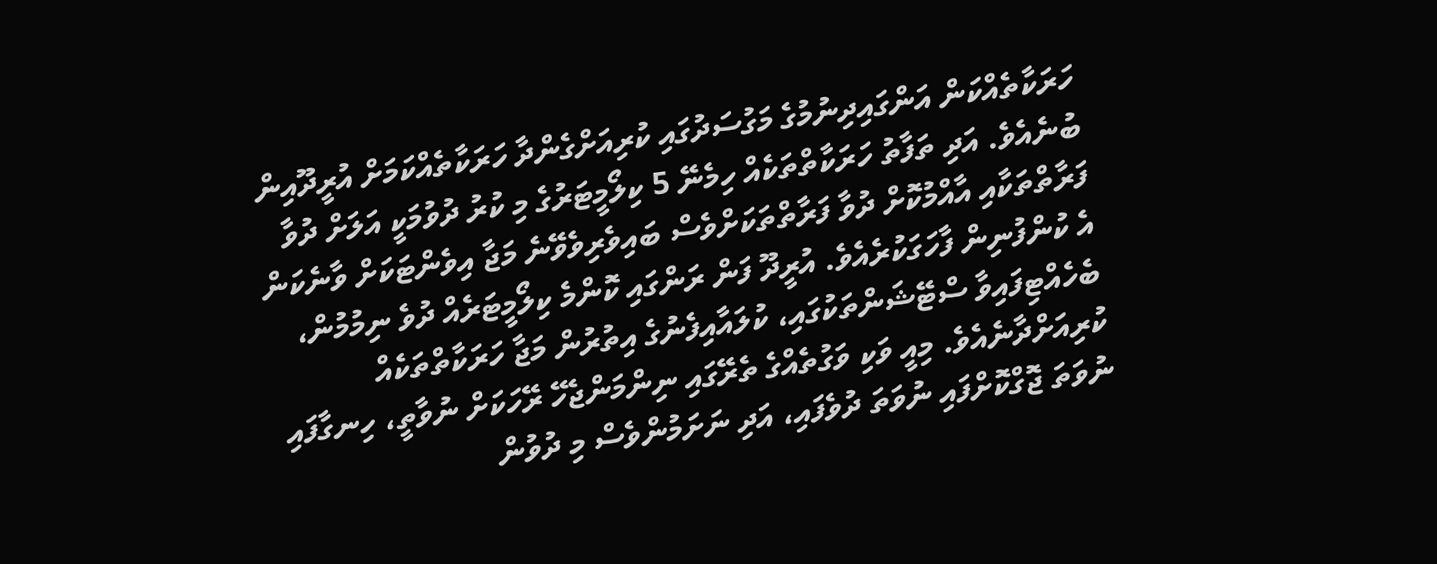ހަރަކާތެއްކަން އަންގައިދިނުމުގެ މަގުސަދުގައި ކުރިއަށްގެންދާ ހަރަކާތެއްކަމަށް އުރީދޫއިން ބުނެއެވެ. އަދި ތަފާތު ހަރަކާތްތަކެއް ހިމެނޭ 5 ކިލޯމީޓަރުގެ މި ކުރު ދުވުމަކީ އަލަށް ދުވާ ފަރާތްތަކާއި އާއްމުކޮށް ދުވާ ފަރާތްތަކަށްވެސް ބައިވެރިވެވޭނެ މަޖާ އިވެންޓަކަށް ވާނެކަން އެ ކުންފުނިން ފާހަގަކުރެއެވެ. އުރީދޫ ފަން ރަންގައި ކޮންމެ ކިލޯމީޓަރެއް ދުވެ ނިމުމުން، ބެހެއްޓިފައިވާ ސްޓޭޝަންތަކުގައި، ކުލައާއިފެނުގެ އިތުރުން މަޖާ ހަރަކާތްތަކެއް ކުރިއަށްދާނެއެވެ. މިއީ ވަކި ވަގުތެއްގެ ތެރޭގައި ނިންމަންޖެހޭ ރޭހަކަށް ނުވާތީ، ހިނގާފައި ނުވަތަ ޖޮގްކޮށްފައި ނުވަތަ ދުވެފައި، އަދި ނަށަމުންވެސް މި ދުވުން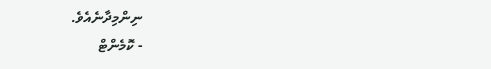ނިންމިދާނެއެވެ.
- ކޮމެންޓް